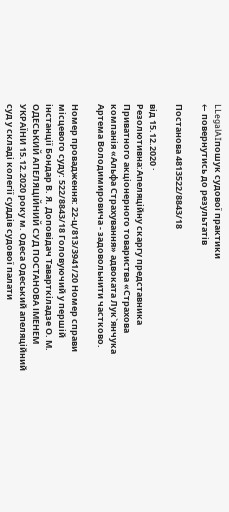LLegalAIпошук судової практики
← повернутись до результатів

Постанова 4813522/8843/18

від 15.12.2020 ·
Резолютивна:Апеляційну скаргу представника Приватного акціонерного товариства «Страхова компанія «Альфа Страхування» адвоката Лук`янчука Артема Володимировича - задовольнити частково.

Номер провадження: 22-ц/813/3941/20 Номер справи місцевого суду: 522/8843/18 Головуючий у першій інстанції Бондар В. Я. Доповідач Таварткіладзе О. М. ОДЕСЬКИЙ АПЕЛЯЦІЙНИЙ СУД ПОСТАНОВА ІМЕНЕМ УКРАЇНИ 15.12.2020 року м. Одеса Одеський апеляційний суд у складі колегії суддів судової палати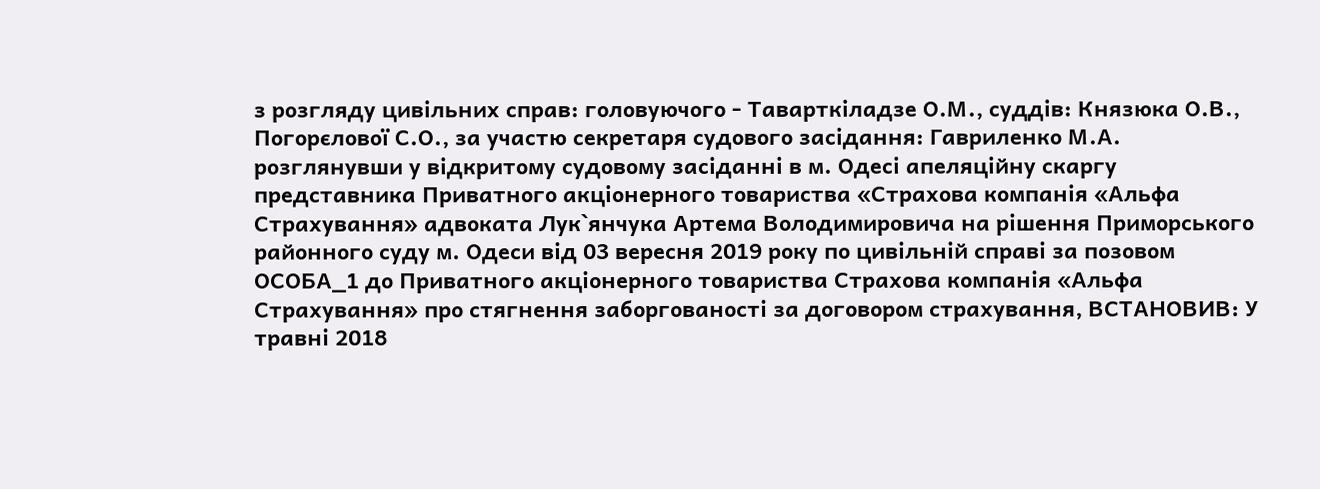з розгляду цивільних справ: головуючого - Таварткіладзе О.М., суддів: Князюка О.В., Погорєлової С.О., за участю секретаря судового засідання: Гавриленко М.А. розглянувши у відкритому судовому засіданні в м. Одесі апеляційну скаргу представника Приватного акціонерного товариства «Страхова компанія «Альфа Страхування» адвоката Лук`янчука Артема Володимировича на рішення Приморського районного суду м. Одеси від 03 вересня 2019 року по цивільній справі за позовом ОСОБА_1 до Приватного акціонерного товариства Страхова компанія «Альфа Страхування» про стягнення заборгованості за договором страхування, ВСТАНОВИВ: У травні 2018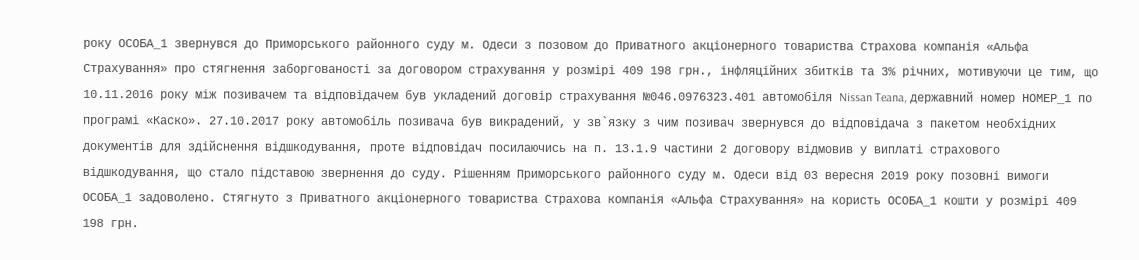року ОСОБА_1 звернувся до Приморського районного суду м. Одеси з позовом до Приватного акціонерного товариства Страхова компанія «Альфа Страхування» про стягнення заборгованості за договором страхування у розмірі 409 198 грн., інфляційних збитків та 3% річних, мотивуючи це тим, що 10.11.2016 року між позивачем та відповідачем був укладений договір страхування №046.0976323.401 автомобіля Nissan Teana, державний номер НОМЕР_1 по програмі «Каско». 27.10.2017 року автомобіль позивача був викрадений, у зв`язку з чим позивач звернувся до відповідача з пакетом необхідних документів для здійснення відшкодування, проте відповідач посилаючись на п. 13.1.9 частини 2 договору відмовив у виплаті страхового відшкодування, що стало підставою звернення до суду. Рішенням Приморського районного суду м. Одеси від 03 вересня 2019 року позовні вимоги ОСОБА_1 задоволено. Стягнуто з Приватного акціонерного товариства Страхова компанія «Альфа Страхування» на користь ОСОБА_1 кошти у розмірі 409 198 грн.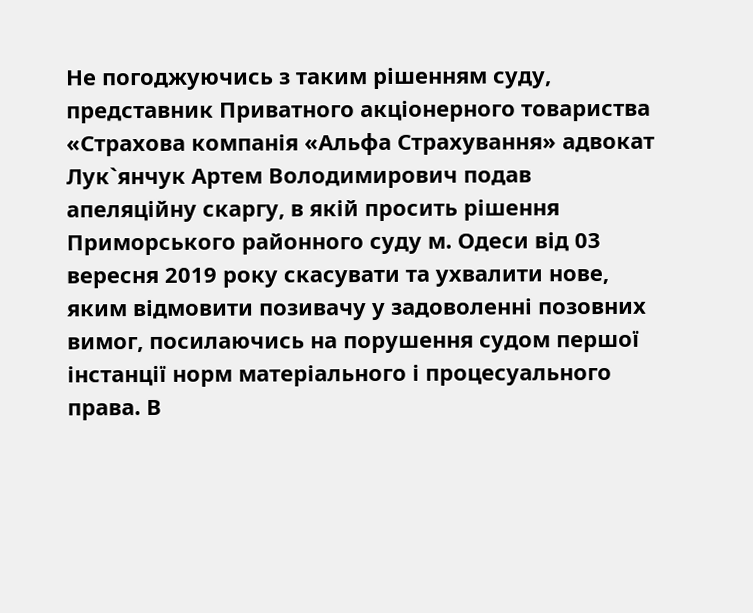Не погоджуючись з таким рішенням суду, представник Приватного акціонерного товариства «Страхова компанія «Альфа Страхування» адвокат Лук`янчук Артем Володимирович подав апеляційну скаргу, в якій просить рішення Приморського районного суду м. Одеси від 03 вересня 2019 року скасувати та ухвалити нове, яким відмовити позивачу у задоволенні позовних вимог, посилаючись на порушення судом першої інстанції норм матеріального і процесуального права. В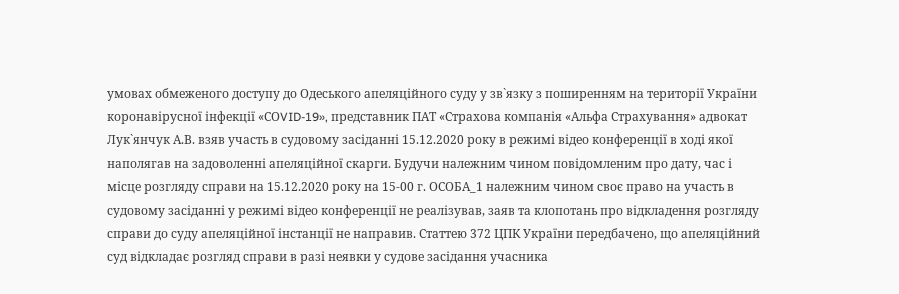умовах обмеженого доступу до Одеського апеляційного суду у зв`язку з поширенням на території України коронавірусної інфекції «СОVID-19», представник ПАТ «Страхова компанія «Альфа Страхування» адвокат Лук`янчук А.В. взяв участь в судовому засіданні 15.12.2020 року в режимі відео конференції в ході якої наполягав на задоволенні апеляційної скарги. Будучи належним чином повідомленим про дату, час і місце розгляду справи на 15.12.2020 року на 15-00 г. ОСОБА_1 належним чином своє право на участь в судовому засіданні у режимі відео конференції не реалізував, заяв та клопотань про відкладення розгляду справи до суду апеляційної інстанції не направив. Статтею 372 ЦПК України передбачено, що апеляційний суд відкладає розгляд справи в разі неявки у судове засідання учасника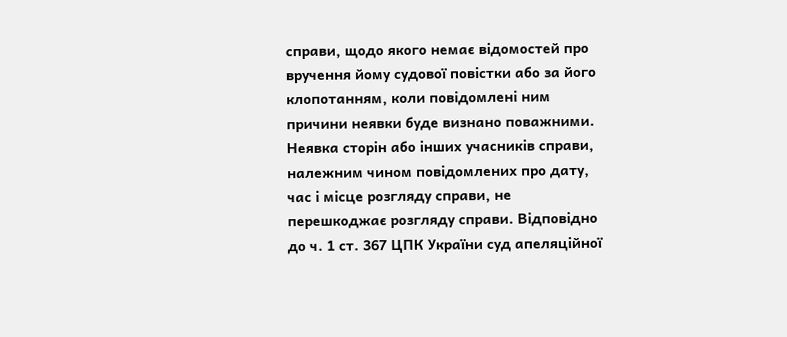справи, щодо якого немає відомостей про вручення йому судової повістки або за його клопотанням, коли повідомлені ним причини неявки буде визнано поважними. Неявка сторін або інших учасників справи, належним чином повідомлених про дату, час і місце розгляду справи, не перешкоджає розгляду справи. Відповідно до ч. 1 ст. 367 ЦПК України суд апеляційної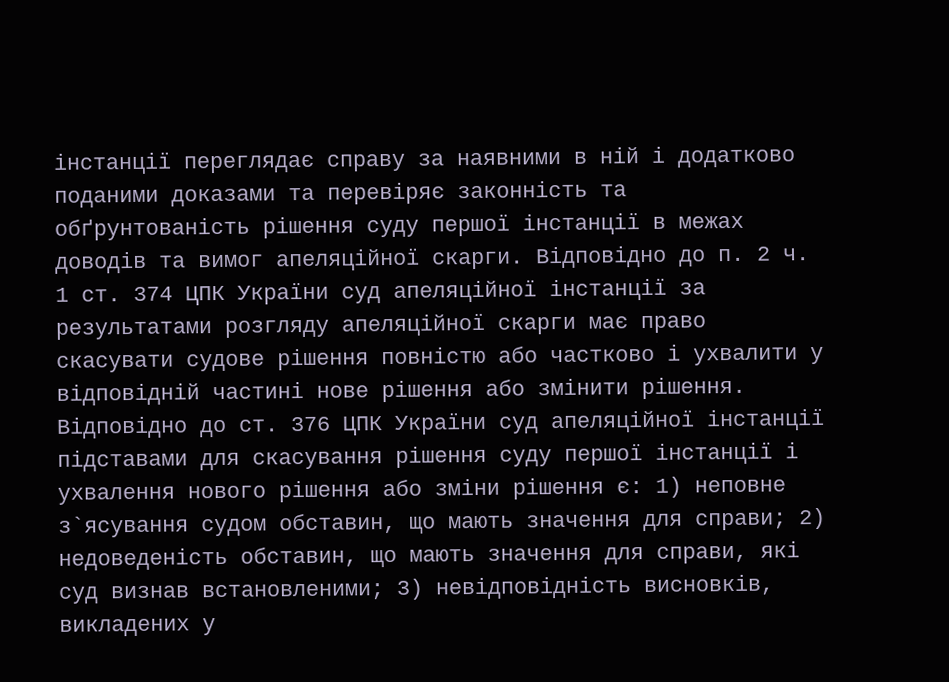інстанції переглядає справу за наявними в ній і додатково поданими доказами та перевіряє законність та обґрунтованість рішення суду першої інстанції в межах доводів та вимог апеляційної скарги. Відповідно до п. 2 ч. 1 ст. 374 ЦПК України суд апеляційної інстанції за результатами розгляду апеляційної скарги має право скасувати судове рішення повністю або частково і ухвалити у відповідній частині нове рішення або змінити рішення. Відповідно до ст. 376 ЦПК України суд апеляційної інстанції підставами для скасування рішення суду першої інстанції і ухвалення нового рішення або зміни рішення є: 1) неповне з`ясування судом обставин, що мають значення для справи; 2) недоведеність обставин, що мають значення для справи, які суд визнав встановленими; 3) невідповідність висновків, викладених у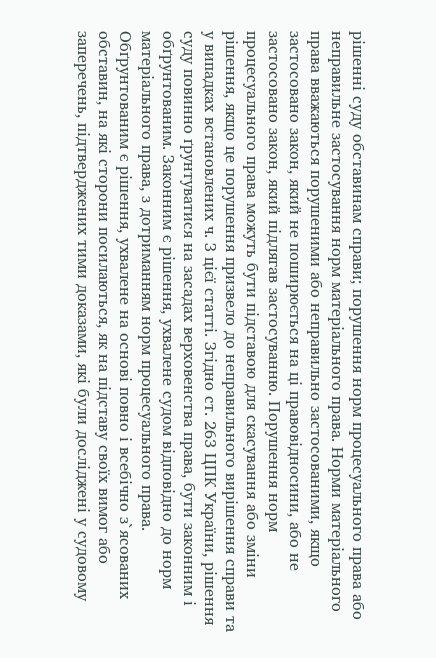рішенні суду обставинам справи; порушення норм процесуального права або неправильне застосування норм матеріального права. Норми матеріального права вважаються порушеними або неправильно застосованими, якщо застосовано закон, який не поширюється на ці правовідносини, або не застосовано закон, який підлягав застосуванню. Порушення норм процесуального права можуть бути підставою для скасування або зміни рішення, якщо це порушення призвело до неправильного вирішення справи та у випадках встановлених ч. З цієї статті. Згідно ст. 263 ЦПК України, рішення суду повинно ґрунтуватися на засадах верховенства права, бути законним і обґрунтованим. Законним є рішення, ухвалене судом відповідно до норм матеріального права, з дотриманням норм процесуального права. Обґрунтованим є рішення, ухвалене на основі повно і всебічно з`ясованих обставин, на які сторони посилаються, як на підставу своїх вимог або заперечень, підтверджених тими доказами, які були досліджені у судовому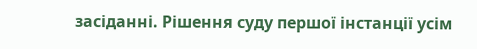засіданні. Рішення суду першої інстанції усім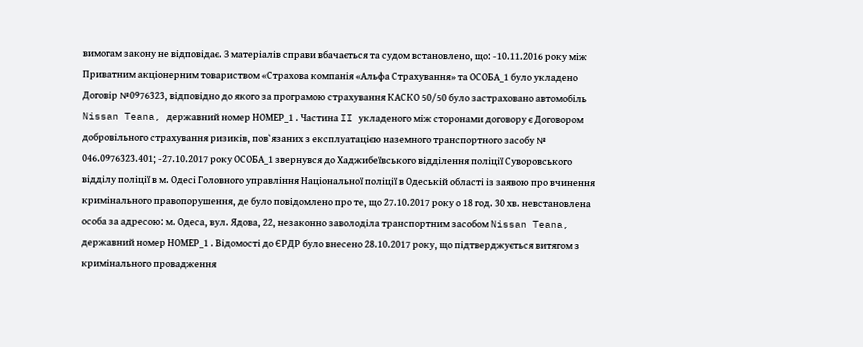вимогам закону не відповідає. З матеріалів справи вбачається та судом встановлено, що: -10.11.2016 року між Приватним акціонерним товариством «Страхова компанія «Альфа Страхування» та ОСОБА_1 було укладено Договір №0976323, відповідно до якого за програмою страхування КАСКО 50/50 було застраховано автомобіль Nissan Teana, державний номер НОМЕР_1 . Частина II укладеного між сторонами договору є Договором добровільного страхування ризиків, пов`язаних з експлуатацією наземного транспортного засобу № 046.0976323.401; -27.10.2017 року ОСОБА_1 звернувся до Хаджибеївського відділення поліції Суворовського відділу поліції в м. Одесі Головного управління Національної поліції в Одеській області із заявою про вчинення кримінального правопорушення, де було повідомлено про те, що 27.10.2017 року о 18 год. 30 хв. невстановлена особа за адресою: м. Одеса, вул. Ядова, 22, незаконно заволоділа транспортним засобом Nissan Teana, державний номер НОМЕР_1 . Відомості до ЄРДР було внесено 28.10.2017 року, що підтверджується витягом з кримінального провадження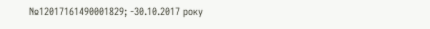№12017161490001829; -30.10.2017 року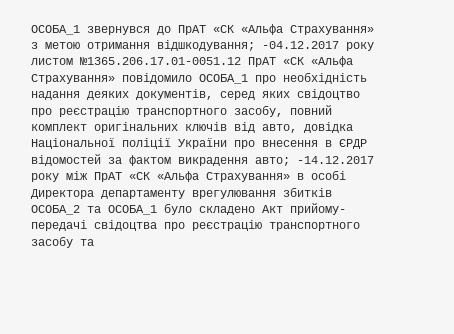ОСОБА_1 звернувся до ПрАТ «СК «Альфа Страхування» з метою отримання відшкодування; -04.12.2017 року листом №1365.206.17.01-0051.12 ПрАТ «СК «Альфа Страхування» повідомило ОСОБА_1 про необхідність надання деяких документів, серед яких свідоцтво про реєстрацію транспортного засобу, повний комплект оригінальних ключів від авто, довідка Національної поліції України про внесення в ЄРДР відомостей за фактом викрадення авто; -14.12.2017 року між ПрАТ «СК «Альфа Страхування» в особі Директора департаменту врегулювання збитків ОСОБА_2 та ОСОБА_1 було складено Акт прийому-передачі свідоцтва про реєстрацію транспортного засобу та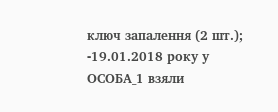ключ запалення (2 шт.); -19.01.2018 року у ОСОБА_1 взяли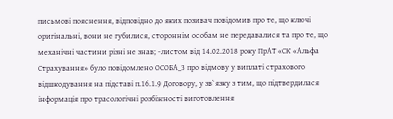письмові пояснення, відповідно до яких позивач повідомив про те, що ключі оригінальні, вони не губилися, стороннім особам не передавалися та про те, що механічні частини різні не знав; -листом від 14.02.2018 року ПрАТ «СК «Альфа Страхування» було повідомлено ОСОБА_3 про відмову у виплаті страхового відшкодування на підставі п.16.1.9 Договору, у зв`язку з тим, що підтвердилася інформація про трасологічні розбіжності виготовлення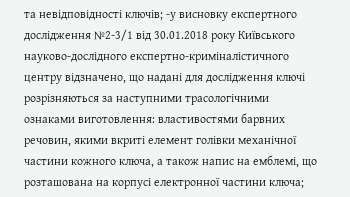та невідповідності ключів; -у висновку експертного дослідження №2-3/1 від 30.01.2018 року Київського науково-дослідного експертно-криміналістичного центру відзначено, що надані для дослідження ключі розрізняються за наступними трасологічними ознаками виготовлення: властивостями барвних речовин, якими вкриті елемент голівки механічної частини кожного ключа, а також напис на емблемі, що розташована на корпусі електронної частини ключа;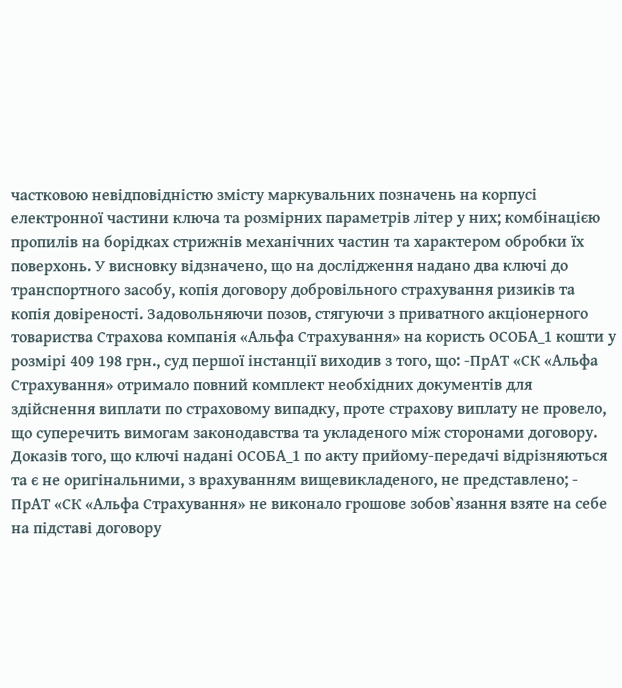частковою невідповідністю змісту маркувальних позначень на корпусі електронної частини ключа та розмірних параметрів літер у них; комбінацією пропилів на борідках стрижнів механічних частин та характером обробки їх поверхонь. У висновку відзначено, що на дослідження надано два ключі до транспортного засобу, копія договору добровільного страхування ризиків та копія довіреності. Задовольняючи позов, стягуючи з приватного акціонерного товариства Страхова компанія «Альфа Страхування» на користь ОСОБА_1 кошти у розмірі 409 198 грн., суд першої інстанції виходив з того, що: -ПрАТ «СК «Альфа Страхування» отримало повний комплект необхідних документів для здійснення виплати по страховому випадку, проте страхову виплату не провело, що суперечить вимогам законодавства та укладеного між сторонами договору. Доказів того, що ключі надані ОСОБА_1 по акту прийому-передачі відрізняються та є не оригінальними, з врахуванням вищевикладеного, не представлено; - ПрАТ «СК «Альфа Страхування» не виконало грошове зобов`язання взяте на себе на підставі договору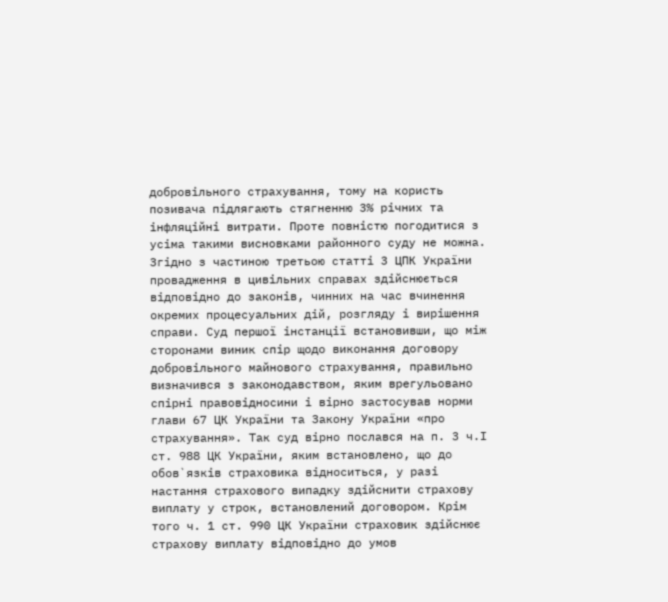добровільного страхування, тому на користь позивача підлягають стягненню 3% річних та інфляційні витрати. Проте повністю погодитися з усіма такими висновками районного суду не можна. Згідно з частиною третьою статті 3 ЦПК України провадження в цивільних справах здійснюється відповідно до законів, чинних на час вчинення окремих процесуальних дій, розгляду і вирішення справи. Суд першої інстанції встановивши, що між сторонами виник спір щодо виконання договору добровільного майнового страхування, правильно визначився з законодавством, яким врегульовано спірні правовідносини і вірно застосував норми глави 67 ЦК України та Закону України «про страхування». Так суд вірно послався на п. 3 ч.І ст. 988 ЦК України, яким встановлено, що до обов`язків страховика відноситься, у разі настання страхового випадку здійснити страхову виплату у строк, встановлений договором. Крім того ч. 1 ст. 990 ЦК України страховик здійснює страхову виплату відповідно до умов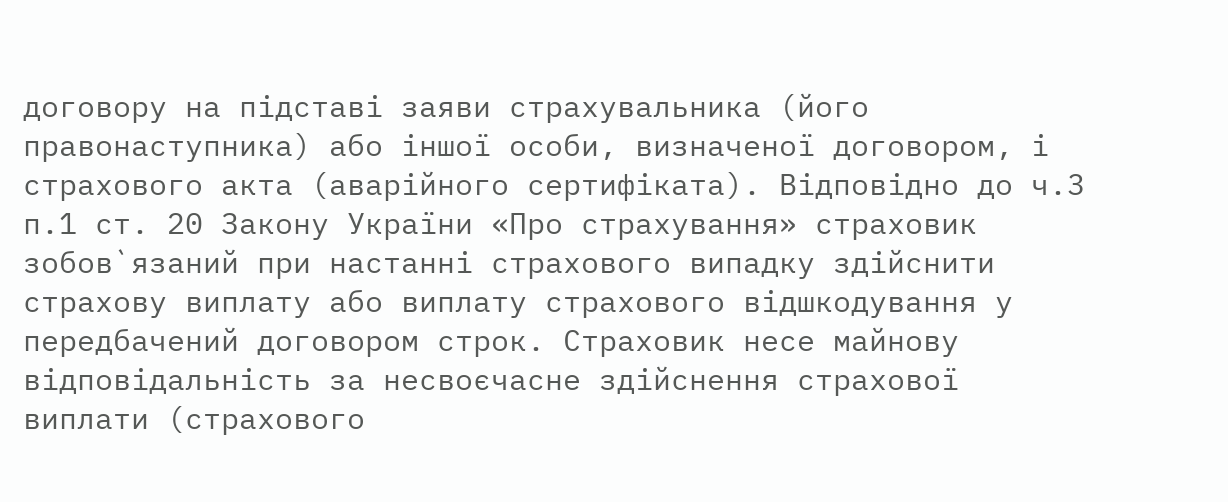договору на підставі заяви страхувальника (його правонаступника) або іншої особи, визначеної договором, і страхового акта (аварійного сертифіката). Відповідно до ч.3 п.1 ст. 20 Закону України «Про страхування» страховик зобов`язаний при настанні страхового випадку здійснити страхову виплату або виплату страхового відшкодування у передбачений договором строк. Страховик несе майнову відповідальність за несвоєчасне здійснення страхової виплати (страхового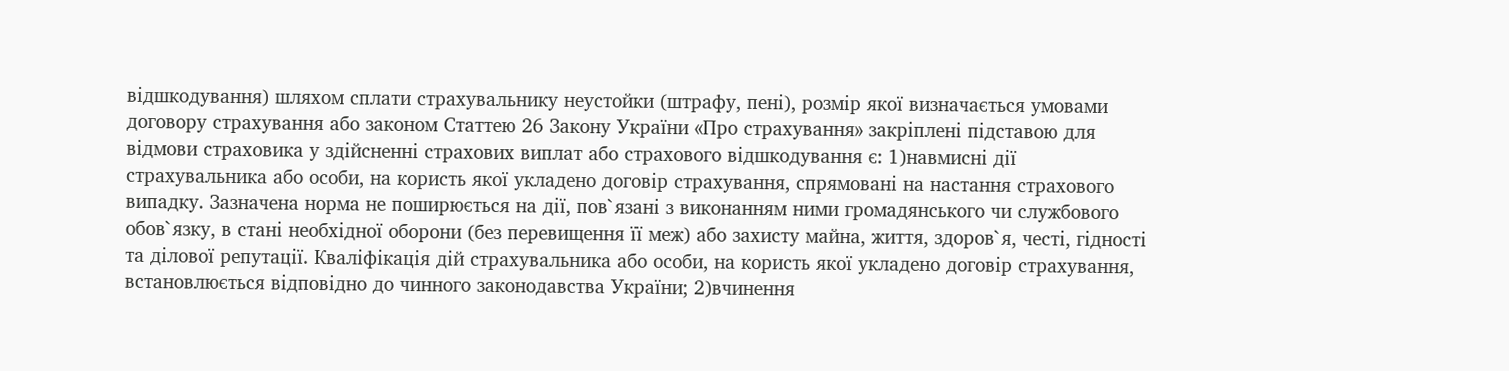відшкодування) шляхом сплати страхувальнику неустойки (штрафу, пені), розмір якої визначається умовами договору страхування або законом Статтею 26 Закону України «Про страхування» закріплені підставою для відмови страховика у здійсненні страхових виплат або страхового відшкодування є: 1)навмисні дії страхувальника або особи, на користь якої укладено договір страхування, спрямовані на настання страхового випадку. Зазначена норма не поширюється на дії, пов`язані з виконанням ними громадянського чи службового обов`язку, в стані необхідної оборони (без перевищення її меж) або захисту майна, життя, здоров`я, честі, гідності та ділової репутації. Кваліфікація дій страхувальника або особи, на користь якої укладено договір страхування, встановлюється відповідно до чинного законодавства України; 2)вчинення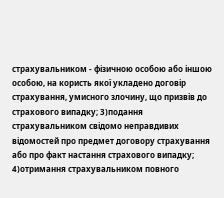страхувальником - фізичною особою або іншою особою, на користь якої укладено договір страхування, умисного злочину, що призвів до страхового випадку; 3)подання страхувальником свідомо неправдивих відомостей про предмет договору страхування або про факт настання страхового випадку; 4)отримання страхувальником повного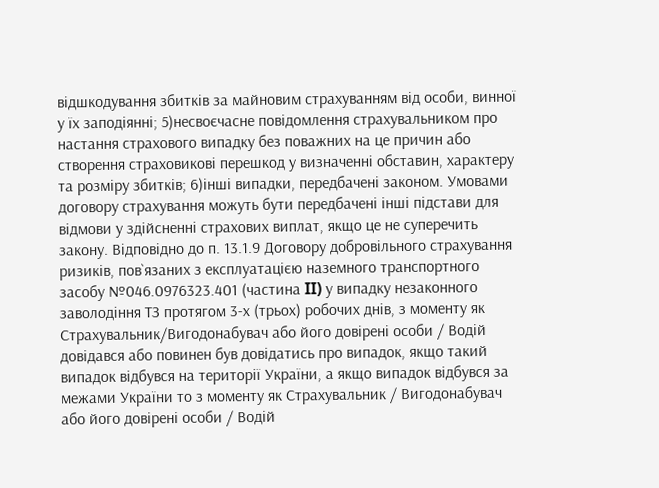відшкодування збитків за майновим страхуванням від особи, винної у їх заподіянні; 5)несвоєчасне повідомлення страхувальником про настання страхового випадку без поважних на це причин або створення страховикові перешкод у визначенні обставин, характеру та розміру збитків; 6)інші випадки, передбачені законом. Умовами договору страхування можуть бути передбачені інші підстави для відмови у здійсненні страхових виплат, якщо це не суперечить закону. Відповідно до п. 13.1.9 Договору добровільного страхування ризиків, пов`язаних з експлуатацією наземного транспортного засобу №046.0976323.401 (частина II) у випадку незаконного заволодіння ТЗ протягом 3-х (трьох) робочих днів, з моменту як Страхувальник/Вигодонабувач або його довірені особи / Водій довідався або повинен був довідатись про випадок, якщо такий випадок відбувся на території України, а якщо випадок відбувся за межами України то з моменту як Страхувальник / Вигодонабувач або його довірені особи / Водій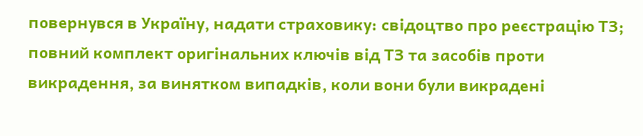повернувся в Україну, надати страховику: свідоцтво про реєстрацію ТЗ; повний комплект оригінальних ключів від ТЗ та засобів проти викрадення, за винятком випадків, коли вони були викрадені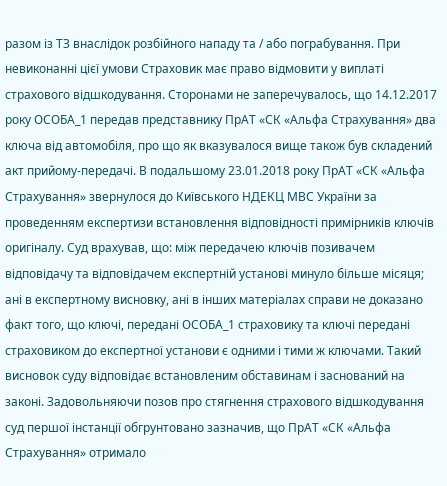разом із ТЗ внаслідок розбійного нападу та / або пограбування. При невиконанні цієї умови Страховик має право відмовити у виплаті страхового відшкодування. Сторонами не заперечувалось, що 14.12.2017 року ОСОБА_1 передав представнику ПрАТ «СК «Альфа Страхування» два ключа від автомобіля, про що як вказувалося вище також був складений акт прийому-передачі. В подальшому 23.01.2018 року ПрАТ «СК «Альфа Страхування» звернулося до Київського НДЕКЦ МВС України за проведенням експертизи встановлення відповідності примірників ключів оригіналу. Суд врахував, що: між передачею ключів позивачем відповідачу та відповідачем експертній установі минуло більше місяця; ані в експертному висновку, ані в інших матеріалах справи не доказано факт того, що ключі, передані ОСОБА_1 страховику та ключі передані страховиком до експертної установи є одними і тими ж ключами. Такий висновок суду відповідає встановленим обставинам і заснований на законі. Задовольняючи позов про стягнення страхового відшкодування суд першої інстанції обгрунтовано зазначив, що ПрАТ «СК «Альфа Страхування» отримало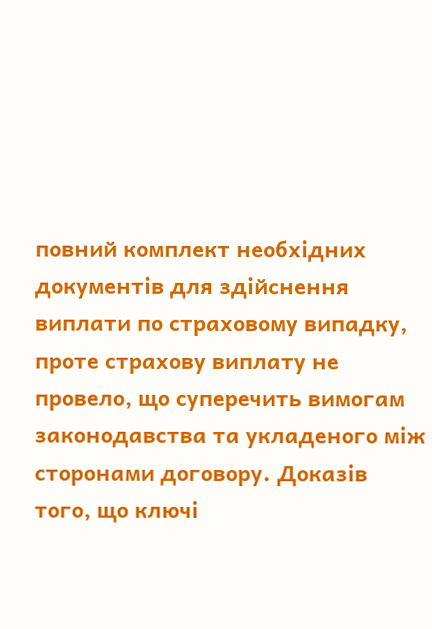повний комплект необхідних документів для здійснення виплати по страховому випадку, проте страхову виплату не провело, що суперечить вимогам законодавства та укладеного між сторонами договору. Доказів того, що ключі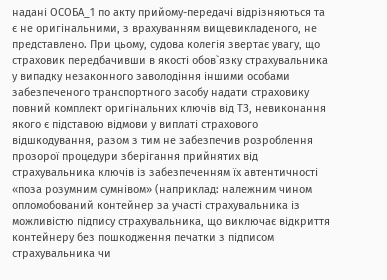надані ОСОБА_1 по акту прийому-передачі відрізняються та є не оригінальними, з врахуванням вищевикладеного, не представлено. При цьому, судова колегія звертає увагу, що страховик передбачивши в якості обов`язку страхувальника у випадку незаконного заволодіння іншими особами забезпеченого транспортного засобу надати страховику повний комплект оригінальних ключів від ТЗ, невиконання якого є підставою відмови у виплаті страхового відшкодування, разом з тим не забезпечив розроблення прозорої процедури зберігання прийнятих від страхувальника ключів із забезпеченням їх автентичності «поза розумним сумнівом» (наприклад: належним чином опломобований контейнер за участі страхувальника із можливістю підпису страхувальника, що виключає відкриття контейнеру без пошкодження печатки з підписом страхувальника чи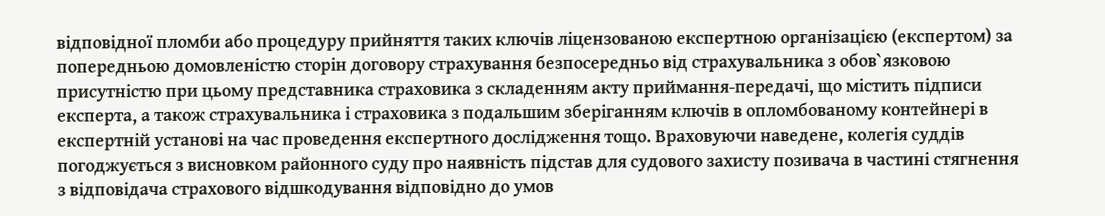відповідної пломби або процедуру прийняття таких ключів ліцензованою експертною організацією (експертом) за попередньою домовленістю сторін договору страхування безпосередньо від страхувальника з обов`язковою присутністю при цьому представника страховика з складенням акту приймання-передачі, що містить підписи експерта, а також страхувальника і страховика з подальшим зберіганням ключів в опломбованому контейнері в експертній установі на час проведення експертного дослідження тощо. Враховуючи наведене, колегія суддів погоджується з висновком районного суду про наявність підстав для судового захисту позивача в частині стягнення з відповідача страхового відшкодування відповідно до умов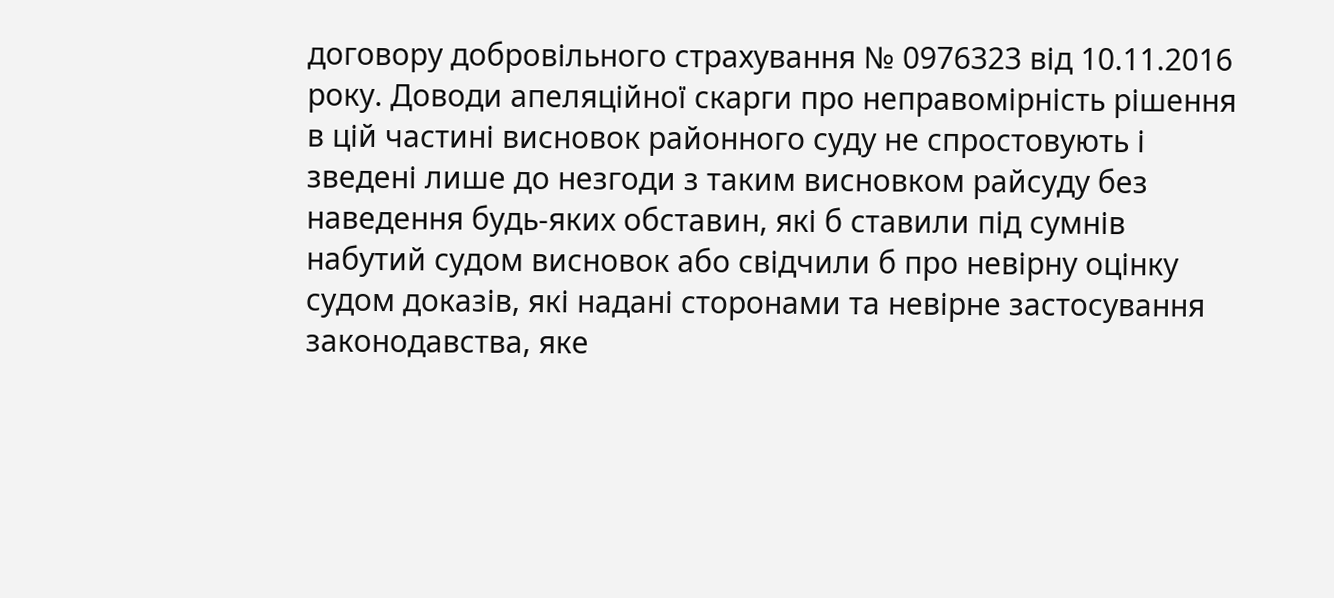договору добровільного страхування № 0976323 від 10.11.2016 року. Доводи апеляційної скарги про неправомірність рішення в цій частині висновок районного суду не спростовують і зведені лише до незгоди з таким висновком райсуду без наведення будь-яких обставин, які б ставили під сумнів набутий судом висновок або свідчили б про невірну оцінку судом доказів, які надані сторонами та невірне застосування законодавства, яке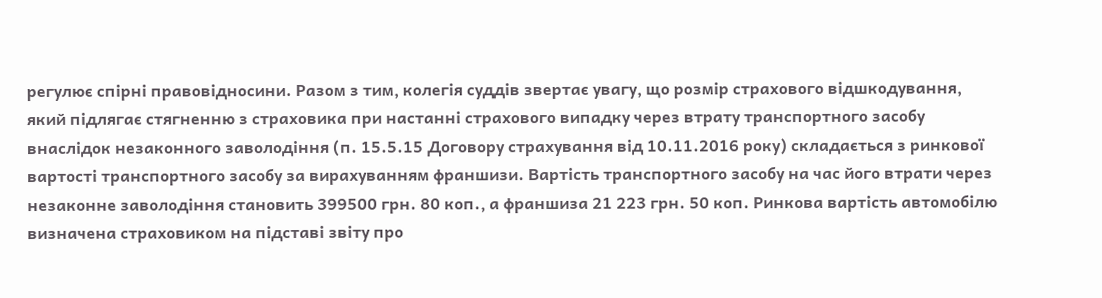регулює спірні правовідносини. Разом з тим, колегія суддів звертає увагу, що розмір страхового відшкодування, який підлягає стягненню з страховика при настанні страхового випадку через втрату транспортного засобу внаслідок незаконного заволодіння (п. 15.5.15 Договору страхування від 10.11.2016 року) складається з ринкової вартості транспортного засобу за вирахуванням франшизи. Вартість транспортного засобу на час його втрати через незаконне заволодіння становить 399500 грн. 80 коп., а франшиза 21 223 грн. 50 коп. Ринкова вартість автомобілю визначена страховиком на підставі звіту про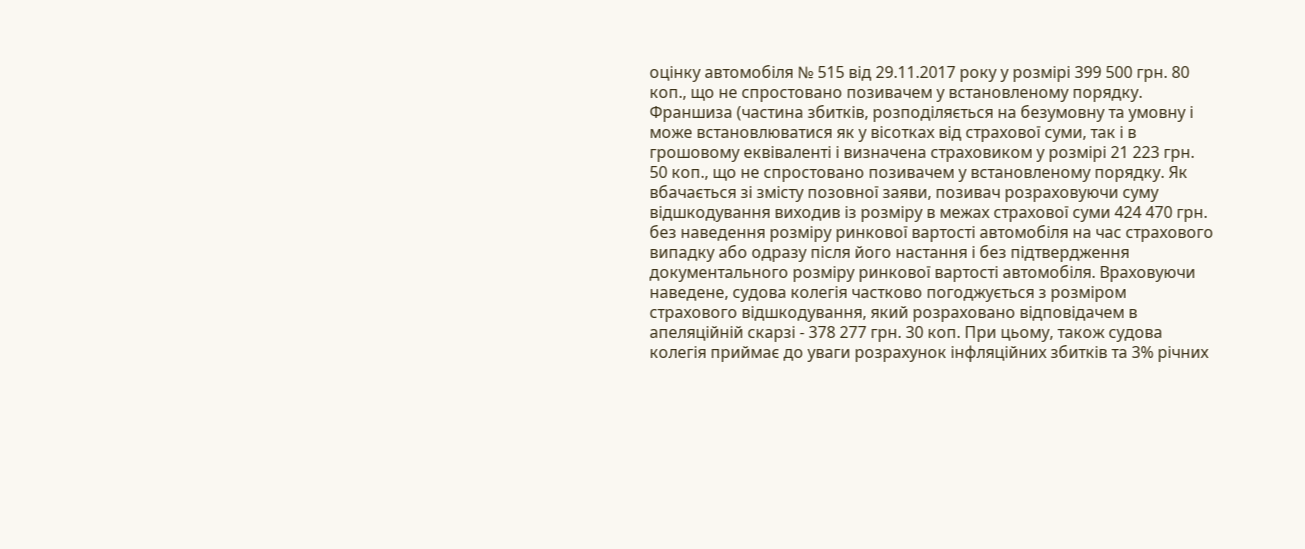оцінку автомобіля № 515 від 29.11.2017 року у розмірі 399 500 грн. 80 коп., що не спростовано позивачем у встановленому порядку. Франшиза (частина збитків, розподіляється на безумовну та умовну і може встановлюватися як у вісотках від страхової суми, так і в грошовому еквіваленті і визначена страховиком у розмірі 21 223 грн. 50 коп., що не спростовано позивачем у встановленому порядку. Як вбачається зі змісту позовної заяви, позивач розраховуючи суму відшкодування виходив із розміру в межах страхової суми 424 470 грн. без наведення розміру ринкової вартості автомобіля на час страхового випадку або одразу після його настання і без підтвердження документального розміру ринкової вартості автомобіля. Враховуючи наведене, судова колегія частково погоджується з розміром страхового відшкодування, який розраховано відповідачем в апеляційній скарзі - 378 277 грн. 30 коп. При цьому, також судова колегія приймає до уваги розрахунок інфляційних збитків та 3% річних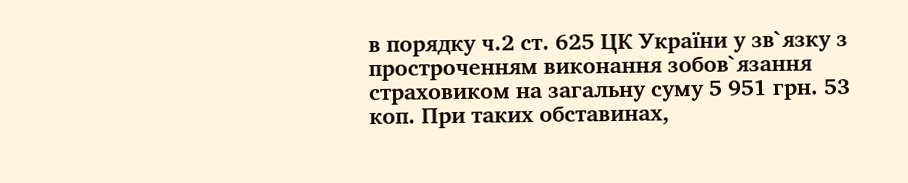в порядку ч.2 ст. 625 ЦК України у зв`язку з простроченням виконання зобов`язання страховиком на загальну суму 5 951 грн. 53 коп. При таких обставинах,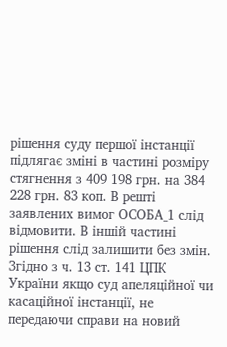рішення суду першої інстанції підлягає зміні в частині розміру стягнення з 409 198 грн. на 384 228 грн. 83 коп. В решті заявлених вимог ОСОБА_1 слід відмовити. В іншій частині рішення слід залишити без змін. Згідно з ч. 13 ст. 141 ЦПК України якщо суд апеляційної чи касаційної інстанції, не передаючи справи на новий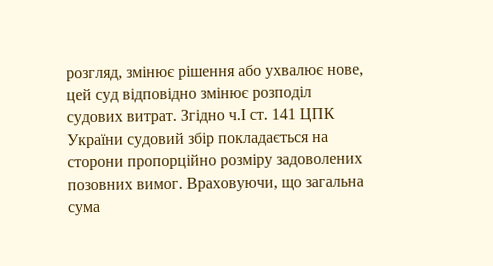розгляд, змінює рішення або ухвалює нове, цей суд відповідно змінює розподіл судових витрат. Згідно ч.І ст. 141 ЦПК України судовий збір покладається на сторони пропорційно розміру задоволених позовних вимог. Враховуючи, що загальна сума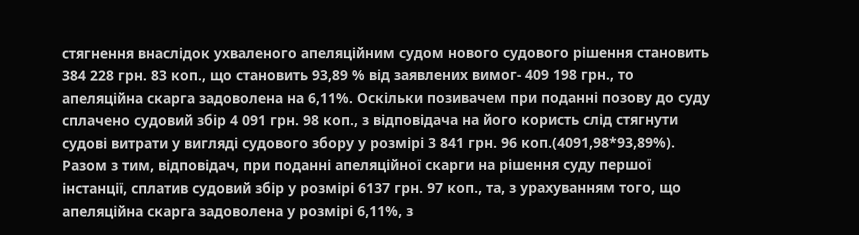стягнення внаслідок ухваленого апеляційним судом нового судового рішення становить 384 228 грн. 83 коп., що становить 93,89 % від заявлених вимог- 409 198 грн., то апеляційна скарга задоволена на 6,11%. Оскільки позивачем при поданні позову до суду сплачено судовий збір 4 091 грн. 98 коп., з відповідача на його користь слід стягнути судові витрати у вигляді судового збору у розмірі 3 841 грн. 96 коп.(4091,98*93,89%). Разом з тим, відповідач, при поданні апеляційної скарги на рішення суду першої інстанції, сплатив судовий збір у розмірі 6137 грн. 97 коп., та, з урахуванням того, що апеляційна скарга задоволена у розмірі 6,11%, з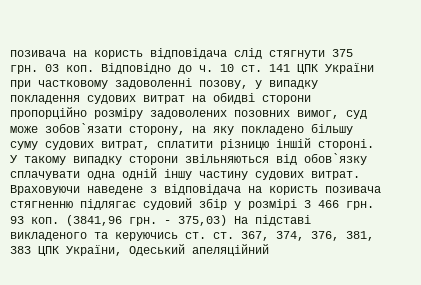позивача на користь відповідача слід стягнути 375 грн. 03 коп. Відповідно до ч. 10 ст. 141 ЦПК України при частковому задоволенні позову, у випадку покладення судових витрат на обидві сторони пропорційно розміру задоволених позовних вимог, суд може зобов`язати сторону, на яку покладено більшу суму судових витрат, сплатити різницю іншій стороні. У такому випадку сторони звільняються від обов`язку сплачувати одна одній іншу частину судових витрат. Враховуючи наведене з відповідача на користь позивача стягненню підлягає судовий збір у розмірі 3 466 грн. 93 коп. (3841,96 грн. - 375,03) На підставі викладеного та керуючись ст. ст. 367, 374, 376, 381, 383 ЦПК України, Одеський апеляційний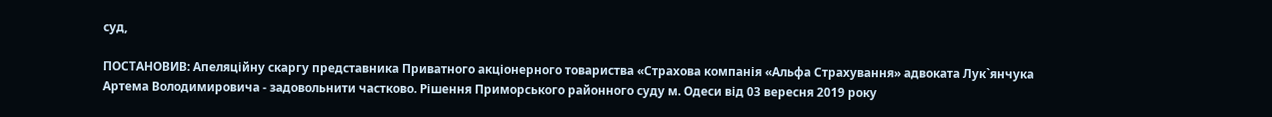суд,

ПОСТАНОВИВ: Апеляційну скаргу представника Приватного акціонерного товариства «Страхова компанія «Альфа Страхування» адвоката Лук`янчука Артема Володимировича - задовольнити частково. Рішення Приморського районного суду м. Одеси від 03 вересня 2019 року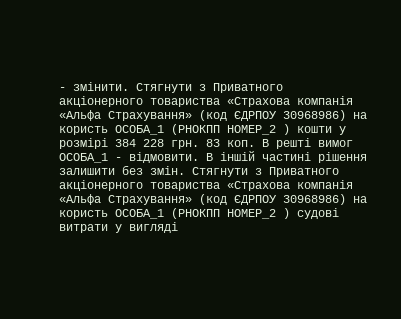- змінити. Стягнути з Приватного акціонерного товариства «Страхова компанія «Альфа Страхування» (код ЄДРПОУ 30968986) на користь ОСОБА_1 (РНОКПП НОМЕР_2 ) кошти у розмірі 384 228 грн. 83 коп. В решті вимог ОСОБА_1 - відмовити. В іншій частині рішення залишити без змін. Стягнути з Приватного акціонерного товариства «Страхова компанія «Альфа Страхування» (код ЄДРПОУ 30968986) на користь ОСОБА_1 (РНОКПП НОМЕР_2 ) судові витрати у вигляді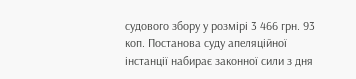судового збору у розмірі 3 466 грн. 93 коп. Постанова суду апеляційної інстанції набирає законної сили з дня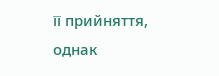її прийняття, однак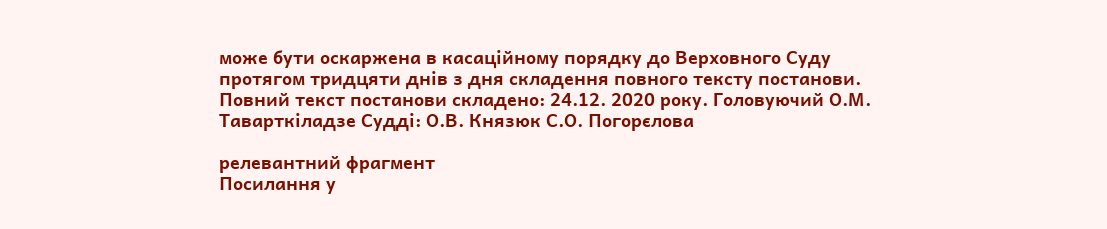може бути оскаржена в касаційному порядку до Верховного Суду протягом тридцяти днів з дня складення повного тексту постанови. Повний текст постанови складено: 24.12. 2020 року. Головуючий О.М. Таварткіладзе Судді: О.В. Князюк С.О. Погорєлова

релевантний фрагмент
Посилання у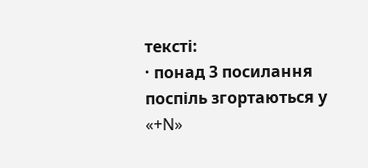тексті:
· понад 3 посилання поспіль згортаються у «+N»